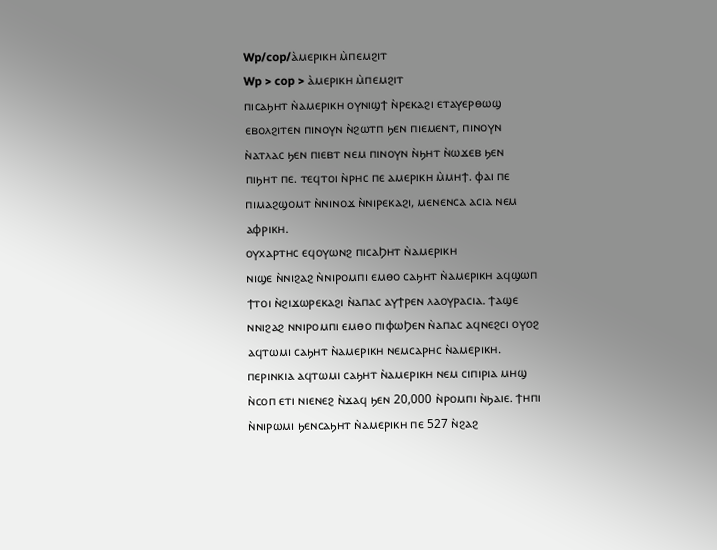Wp/cop/ⲁ̀ⲙⲉⲣⲓⲕⲏ ⲙ̀ⲡⲉⲙϩⲓⲧ
Wp > cop > ⲁ̀ⲙⲉⲣⲓⲕⲏ ⲙ̀ⲡⲉⲙϩⲓⲧ
ⲡⲓⲥⲁϧⲏⲧ ⲛ̀ⲁⲙⲉⲣⲓⲕⲏ ⲟⲩⲛⲓϣϯ ⲛ̀ⲣⲉⲕⲁϩⲓ ⲉⲧⲁⲩⲉⲣⲑⲱϣ ⲉⲃⲟⲗϩⲓⲧⲉⲛ ⲡⲓⲛⲟⲩⲛ ⲛ̀ϩⲱⲧⲡ ϧⲉⲛ ⲡⲓⲉⲙⲉⲛⲧ, ⲡⲓⲛⲟⲩⲛ ⲛ̀ⲁⲧⲗⲁⲥ ϧⲉⲛ ⲡⲓⲉⲃⲧ ⲛⲉⲙ ⲡⲓⲛⲟⲩⲛ ⲛ̀ϧⲏⲧ ⲛ̀ⲱϫⲉⲃ ϧⲉⲛ ⲡⲓϧⲏⲧ ⲡⲉ. ⲧⲉϥⲧⲟⲓ ⲛ̀ⲣⲏⲥ ⲡⲉ ⲁⲙⲉⲣⲓⲕⲏ ⲙ̀ⲙⲏϯ. ⲫⲁⲓ ⲡⲉ ⲡⲓⲙⲁϩϣⲟⲙⲧ ⲛ̀ⲛⲓⲛⲟϫ ⲛ̀ⲛⲓⲣⲉⲕⲁϩⲓ, ⲙⲉⲛⲉⲛⲥⲁ ⲁⲥⲓⲁ ⲛⲉⲙ ⲁⲫⲣⲓⲕⲏ.
ⲟⲩⲭⲁⲣⲧⲏⲥ ⲉϥⲟⲩⲱⲛϩ ⲡⲓⲥⲁϦⲏⲧ ⲛ̀ⲁⲙⲉⲣⲓⲕⲏ
ⲛⲓϣⲉ ⲛ̀ⲛⲓϩⲁϩ ⲛ̀ⲛⲓⲣⲟⲙⲡⲓ ⲉⲙⲑⲟ ⲥⲁϧⲏⲧ ⲛ̀ⲁⲙⲉⲣⲓⲕⲏ ⲁϥϣⲱⲡ ϯⲧⲟⲓ ⲛ̀ϩⲓϫⲱⲣⲉⲕⲁϩⲓ ⲛ̀ⲁⲡⲁⲥ ⲁⲩϯⲣⲉⲛ ⲗⲁⲟⲩⲣⲁⲥⲓⲁ. ϯⲁϣⲉ ⲛⲛⲓϩⲁϩ ⲛⲛⲓⲣⲟⲙⲡⲓ ⲉⲙⲑⲟ ⲡⲓⲫⲱϦⲉⲛ ⲛ̀ⲁⲡⲁⲥ ⲁϥⲛⲉϩⲥⲓ ⲟⲩⲟϩ ⲁϥⲧⲱⲙⲓ ⲥⲁϧⲏⲧ ⲛ̀ⲁⲙⲉⲣⲓⲕⲏ ⲛⲉⲙⲥⲁⲣⲏⲥ ⲛ̀ⲁⲙⲉⲣⲓⲕⲏ. ⲡⲉⲣⲓⲛⲕⲓⲁ ⲁϥⲧⲱⲙⲓ ⲥⲁϧⲏⲧ ⲛ̀ⲁⲙⲉⲣⲓⲕⲏ ⲛⲉⲙ ⲥⲓⲡⲓⲣⲓⲁ ⲙⲏϣ ⲛ̀ⲥⲟⲡ ⲉⲧⲓ ⲛⲓⲉⲛⲉϩ ⲛ̀ϫⲁϥ ϧⲉⲛ 20,000 ⲛ̀ⲣⲟⲙⲡⲓ ⲛ̀ϧⲁⲓⲉ. ϯⲏⲡⲓ ⲛ̀ⲛⲓⲣⲱⲙⲓ ϧⲉⲛⲥⲁϧⲏⲧ ⲛ̀ⲁⲙⲉⲣⲓⲕⲏ ⲡⲉ 527 ⲛ̀ϩⲁϩ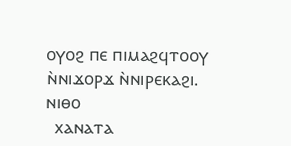ⲟⲩⲟϩ ⲡⲉ ⲡⲓⲙⲁϩϥⲧⲟⲟⲩ ⲛ̀ⲛⲓϫⲟⲣϫ ⲛ̀ⲛⲓⲣⲉⲕⲁϩⲓ.
ⲛⲓⲑⲟ
  ⲭⲁⲛⲁⲧⲁ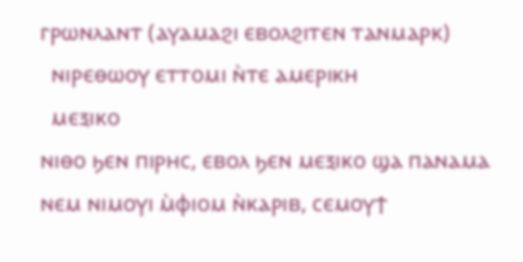ⲅⲣⲱⲛⲗⲁⲛⲧ (ⲁⲩⲁⲙⲁϩⲓ ⲉⲃⲟⲗϩⲓⲧⲉⲛ ⲧⲁⲛⲙⲁⲣⲕ)
  ⲛⲓⲣⲉⲑⲱⲟⲩ ⲉⲧⲧⲟⲙⲓ ⲛ̀ⲧⲉ ⲁⲙⲉⲣⲓⲕⲏ
  ⲙⲉⲝⲓⲕⲟ
ⲛⲓⲑⲟ ϧⲉⲛ ⲡⲓⲣⲏⲥ, ⲉⲃⲟⲗ ϧⲉⲛ ⲙⲉⲝⲓⲕⲟ ϣⲁ ⲡⲁⲛⲁⲙⲁ ⲛⲉⲙ ⲛⲓⲙⲟⲩⲓ ⲙ̀ⲫⲓⲟⲙ ⲛ̀ⲕⲁⲣⲓⲃ, ⲥⲉⲙⲟⲩϯ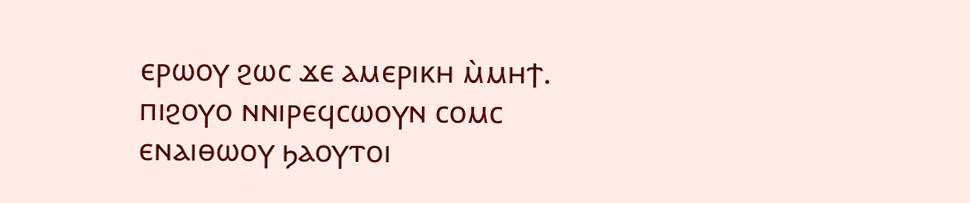ⲉⲣⲱⲟⲩ ϩⲱⲥ ϫⲉ ⲁⲙⲉⲣⲓⲕⲏ ⲙ̀ⲙⲏϯ. ⲡⲓϩⲟⲩⲟ ⲛⲛⲓⲣⲉϥⲥⲱⲟⲩⲛ ⲥⲟⲙⲥ ⲉⲛⲁⲓⲑⲱⲟⲩ ϧⲁⲟⲩⲧⲟⲓ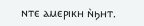ⲛⲧⲉ ⲁⲙⲉⲣⲓⲕⲏ ⲛ̀ϧⲏⲧ.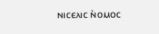ⲛⲓⲥⲉⲗⲓⲥ ⲛ̀ⲟⲙⲟⲥ